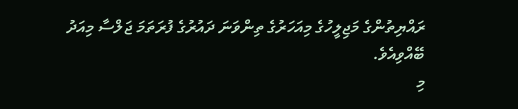ރައްޔިތުންގެ މަޖިލީހުގެ މިއަހަރުގެ ތިންވަނަ ދައުރުގެ ފުރަތަމަ ޖަލްސާ މިއަދު ބޭއްވިއެވެ.
މި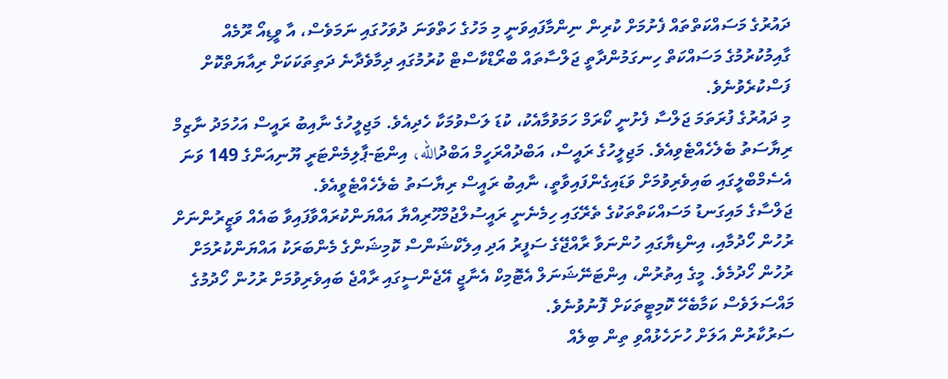ދައުރުގެ މަސައްކަތްތައް ފެށުމަށް ކުރިން ނިންމާފައިވަނީ މި މަހުގެ ހަތްވަނަ ދުވަހުގައި ނަމަވެސް، އާ ވީޑިއޯ ރޫމެއް ގާއިމުކުރުމުގެ މަސައްކަތް ހިނގަމުންދާތީ ޖަލްސާތައް ބްރޯޑްކާސްޓް ކުރުމުގައި ދިމާވެދާނެ ދަތިތަކަކަށް ރިއާޔަތްކޮށް ފަސްކުރެވުނެވެ.
މި ދައުރުގެ ފުރަތަމަ ޖަލްސާ ފެށުނީ ކޯރަމް ހަމަވުމާއެކު، ކުޑަ ލަސްވުމަކާ ހެދިއެވެ. މަޖިލީހުގެ ނާއިބު ރައީސް އަހުމަދު ނާޒިމް ރިޔާސަތު ބެލެހެއްޓެވިއެވެ. މަޖިލީހުގެ ރައީސް، އަބްދުއްރަހީމް އަބްދުالله، އިންޓަ-ޕާލިމެންޓަރީ ޔޫނިއަންގެ 149 ވަނަ އެސެމްބްލީގައި ބައިވެރިވުމަށް ވަޑައިގެންފައިވާތީ، ނާއިބު ރައީސް ރިޔާސަތު ބެލެހެއްޓެވީއެވެ.
ޖަލްސާގެ މައިގަނޑު މަސައްކަތްތަކުގެ ތެރޭގައި ހިމެނެނީ ރައީސުލްޖުމްހޫރިއްޔާ އައްޔަންކުރައްވާފައިވާ ބައެއް ވަޒީރުންނަށް ރުހުން ހޯދުމާއި، އިންޑިޔާގައި ހުންނަވާ ރާއްޖޭގެ ސަފީރު އަދި އިލެކްޝަންސް ކޮމިޝަންގެ މެންބަރަކު އައްޔަންކުރުމަށް ރުހުން ހޯދުމެވެ. މީގެ އިތުރުން، އިންޓަނޭޝަނަލް އެޓޮމިކް އެނާޖީ އޭޖެންސީގައި ރާއްޖެ ބައިވެރިވުމަށް ރުހުން ހޯދުމުގެ މައްސަލަވެސް ކަމާބެހޭ ކޮމިޓީތަކަށް ފޮނުވުނެވެ.
ސަރުކާރުން އަލަށް ހުށަހެޅުއްވި ތިން ބިލެއް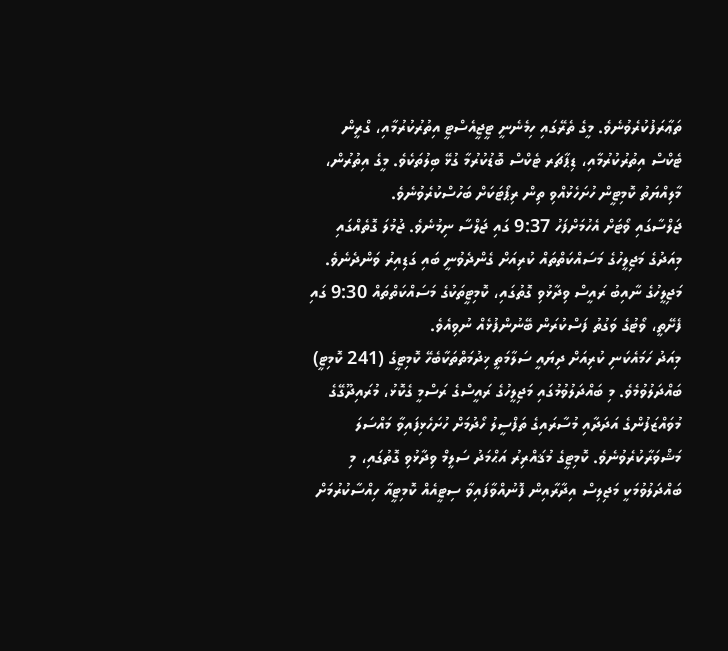ތަޢާރަފުކުރެވުނެވެ. މީގެ ތެރޭގައި ހިމެނެނީ ޓީޖީއެސްޓީ އިތުރުކުރުމާއި، ގްރީން ޓެކްސް އިތުރުކުރުމާއި، ޑިޕާޗަރ ޓެކްސް ބޮޑުކުރުމާ ގުޅޭ ބިލުތަކެވެ. މީގެ އިތުރުން، މާލިއްޔަތު ކޮމިޓީން ހުށަހެޅުއްވި ތިން ރިޕޯޓަކަށް ބަހުސްކުރެވުނެވެ.
ޖަލްސާގައި ވޯޓަށް އެހުމަށްފަހު 9:37 ގައި ޖަލްސާ ނިމުނެވެ. ޖުމުލަ ގޮތެއްގައި މިއަދުގެ މަޖިލީހުގެ މަސައްކަތްތައް ކުރިއަށް ގެންދެވުނީ ބައި ގަޑިއިރު ވަންދެނެވެ. މަޖިލީހުގެ ނާއިބު ރައީސް ވިދާޅުވި ގޮތުގައި، ކޮމިޓީތަކުގެ މަސައްކަތްތައް 9:30 ގައި ފެށޭތީ، ވޯޓުގެ ވަގުތު ފަސްކުރަން ބޭނުންފުޅެއް ނުވިއެވެ.
މިއަދު ހަމައެކަނި ކުރިއަށް ދިޔައީ ސަލާމަތީ ޚިދުމަތްތަކާބެހޭ ކޮމިޓީގެ (241 ކޮމިޓީ) ބައްދަލުވުމެވެ. މި ބައްދަލުވުމުގައި މަޖިލީހުގެ ރައީސްގެ ރަސްމީ ގެކޮޅު، މުރައިދޫގޭގެ މުވައްޒަފުންގެ އަދަދާއި މުސާރައިގެ ތަފްސީލު ހޯދުމަށް ހުށަހެޅިފައިވާ މައްސަލަ މަޝްވަރާކުރެވުނެވެ. ކޮމިޓީގެ މުޤައްރިރު އަޙްމަދު ސަލީމް ވިދާޅުވި ގޮތުގައި، މި ބައްދަލުވުމަކީ މަޖިލިސް އިދާރާއިން ފޮނުއްވާފައިވާ ސިޓީއެއް ކޮމިޓީއާ ހިއްސާކުރުމަށް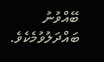ބޭއްވުނު ބައްދަލުވުމެކެވެ.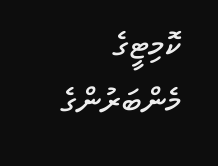ކޮމިޓީގެ މެންބަރުންގެ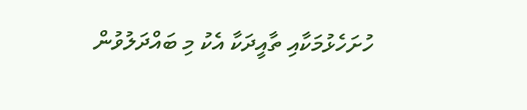ހުށަހެޅުމަކާއި ތާއީދަކާ އެކު މި ބައްދަލުވުން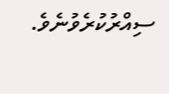ސިއްރުކުރެވުނެވެ.